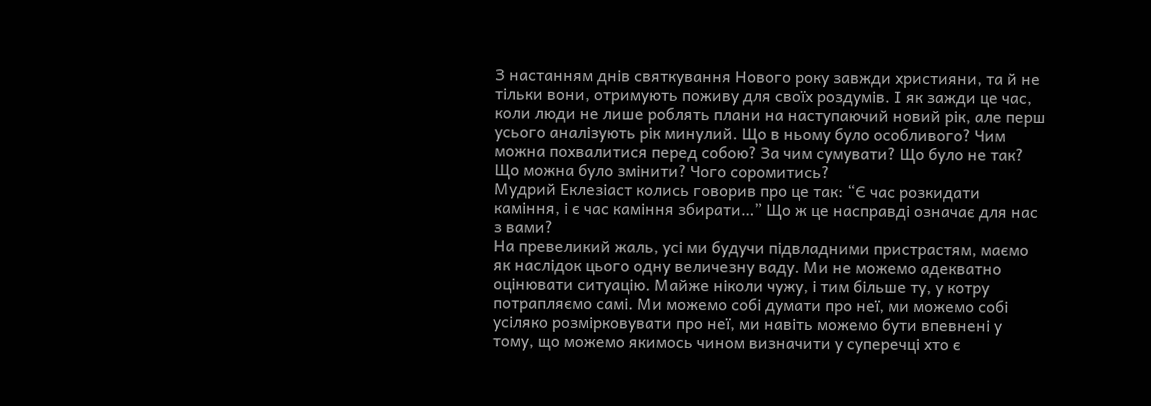З настанням днів святкування Нового року завжди християни, та й не тільки вони, отримують поживу для своїх роздумів. І як зажди це час, коли люди не лише роблять плани на наступаючий новий рік, але перш усього аналізують рік минулий. Що в ньому було особливого? Чим можна похвалитися перед собою? За чим сумувати? Що було не так? Що можна було змінити? Чого соромитись?
Мудрий Еклезіаст колись говорив про це так: “Є час розкидати каміння, і є час каміння збирати…” Що ж це насправді означає для нас з вами?
На превеликий жаль, усі ми будучи підвладними пристрастям, маємо як наслідок цього одну величезну ваду. Ми не можемо адекватно оцінювати ситуацію. Майже ніколи чужу, і тим більше ту, у котру потрапляємо самі. Ми можемо собі думати про неї, ми можемо собі усіляко розмірковувати про неї, ми навіть можемо бути впевнені у тому, що можемо якимось чином визначити у суперечці хто є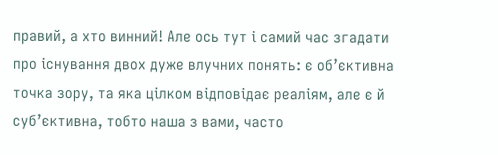правий, а хто винний! Але ось тут і самий час згадати про існування двох дуже влучних понять: є об’єктивна точка зору, та яка цілком відповідає реаліям, але є й суб’єктивна, тобто наша з вами, часто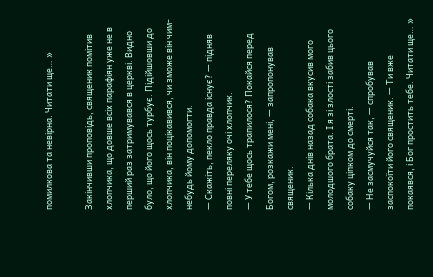помилкова та невірна. Читати ще… »

Закінчивши проповідь, священик помітив хлопчика, що довше всіх парафіян уже не в перший раз затримувався в церкві. Видно було, що його щось турбує. Підійшовши до хлопчика, він поцікавився, чи зможе він чим-небудь йому допомогти.
— Скажіть, пекло правда існує? — підняв повні переляку очі хлопчик.
— У тебе щось трапилося? Покайся перед Богом, розкажи мені, — запропонував священик.
— Кілька днів назад собака вкусив мого молодшого брата. І я зі злості забив цього собаку ціпком до смерті.
— Не засмучуйся так, — спробував заспокоїти його священик. — Ти вже покаявся, і Бог простить тебе. Читати ще… »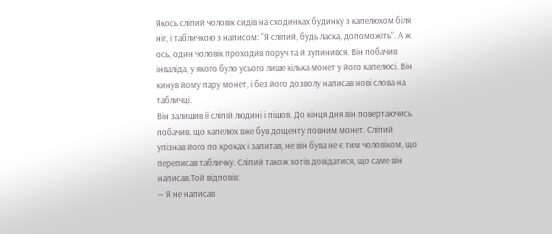Якось сліпий чоловік сидів на сходинках будинку з капелюхом біля ніг, і табличкою з написом: “Я сліпий, будь ласка, допоможіть”. А ж ось, один чоловік проходив поруч та й зупинився. Він побачив інваліда, у якого було усього лише кілька монет у його капелюсі. Він кинув йому пару монет, і без його дозволу написав нові слова на табличці.
Він залишив її сліпій людині і пішов. До кінця дня він повертаючись побачив, що капелюх вже був дощенту повним монет. Сліпий упізнав його по кроках і запитав, не він бува не є тим чоловіком, що переписав табличку. Сліпий також хотів довідатися, що саме він написав.Той відповів:
— Я не написав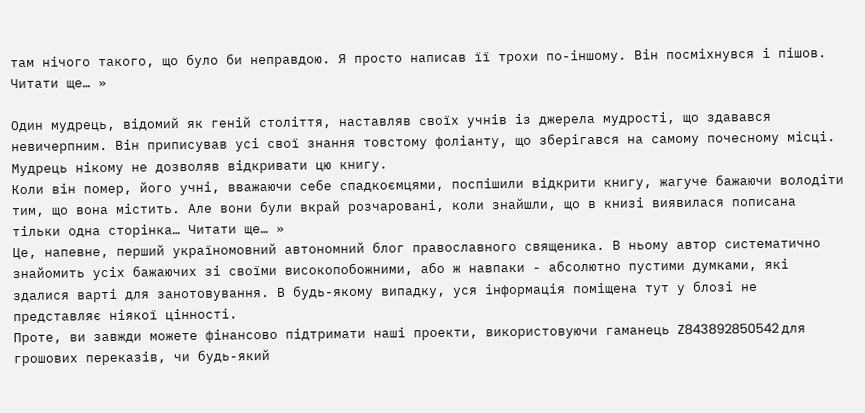там нічого такого, що було би неправдою. Я просто написав її трохи по-іншому. Він посміхнувся і пішов. Читати ще… »

Один мудрець, відомий як геній століття, наставляв своїх учнів із джерела мудрості, що здавався невичерпним. Він приписував усі свої знання товстому фоліанту, що зберігався на самому почесному місці. Мудрець нікому не дозволяв відкривати цю книгу.
Коли він помер, його учні, вважаючи себе спадкоємцями, поспішили відкрити книгу, жагуче бажаючи володіти тим, що вона містить. Але вони були вкрай розчаровані, коли знайшли, що в книзі виявилася пописана тільки одна сторінка… Читати ще… »
Це, напевне, перший україномовний автономний блог православного священика. В ньому автор систематично знайомить усіх бажаючих зі своїми високопобожними, або ж навпаки - абсолютно пустими думками, які здалися варті для занотовування. В будь-якому випадку, уся інформація поміщена тут у блозі не представляє ніякої цінності.
Проте, ви завжди можете фінансово підтримати наші проекти, використовуючи гаманець Z843892850542 для грошових переказів, чи будь-який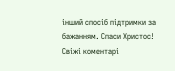інший спосіб підтримки за бажанням. Спаси Христос!
Свіжі коментарі